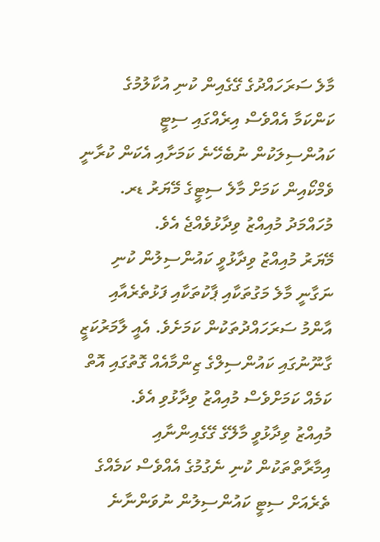މާލެ ސަރަހައްދުގެ ގޭގެއިން ކުނި އުކާލުމުގެ ކަންކަމާ އެއްވެސް އިރެއްގައި ސިޓީ ކައުންސިލަކުން ނުބެހޭނެ ކަމަށާއި އެކަން ކުރާނީ ވެމްކޯއިން ކަމަށް މާލެ ސިޓީގެ މޭޔަރު ޑރ. މުހައްމަދު މުއިއްޒު ވިދާޅުވެއްޖެ އެވެ.
މޭޔަރު މުއިއްޒު ވިދާޅުވީ ކައުންސިލުން ކުނި ނަގާނީ މާލެ މަގުތަކާއި ޕާކުތަކާއި ފަޅުތެރެއާއި އާންމު ސަރަހައްދުތަކުން ކަމަށެވެ. އެއީ ލާމަރުކަޒީ ގާނޫނުގައި ކައުންސިލްގެ ޒިންމާއެއް ގޮތުގައި އޮތް ކަމެއް ކަމަށްވެސް މުއިއްޒު ވިދާޅުވި އެވެ.
މުއިއްޒު ވިދާޅުވީ މާލޭގެ ގޭގެއިންނާއި އިމާރާތްތަކުން ކުނި ނެގުމުގެ އެއްވެސް ކަމެއްގެ ތެރެއަށް ސިޓީ ކައުންސިލުން ނުވަންނާނެ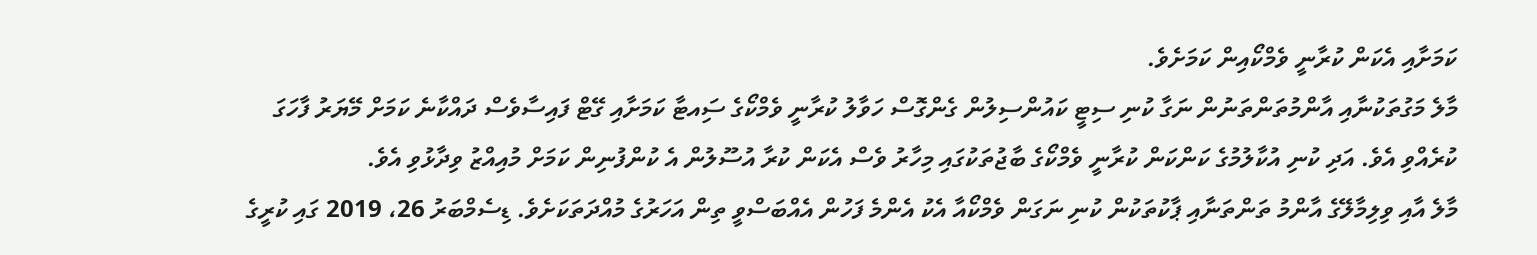ކަމަށާއި އެކަން ކުރާނީ ވެމްކޯއިން ކަމަށެވެ.
މާލެ މަގުތަކުނާއި އާންމުތަންތަނުން ނަގާ ކުނި ސިޓީ ކައުންސިލުން ގެންގޮސް ހަވާލު ކުރާނީ ވެމްކޯގެ ސަިއޓާ ކަމަށާއި ގޭޓް ފައިސާވެސް ދައްކާނެ ކަމަށް މޭޔަރު ފާހަގަ ކުރެއްވި އެވެ. އަދި ކުނި އުކާލުމުގެ ކަންކަން ކުރާނީ ވެމްކޯގެ ބާޖުތަކުގައި މިހާރު ވެސް އެކަން ކުރާ އުސޫލުން އެ ކުންފުނިން ކަމަށް މުއިއްޒު ވިދާޅުވި އެވެ.
މާލެ އާއި ވިލިމާލޭގެ އާންމު ތަންތަނާއި ޕާކުތަކުން ކުނި ނަގަން ވެމްކޯއާ އެކު އެންމެ ފަހުން އެއްބަސްވީ ތިން އަހަރުގެ މުއްދަތަކަށެވެ. ޑިސެމްބަރު 26، 2019 ގައި ކުރީގެ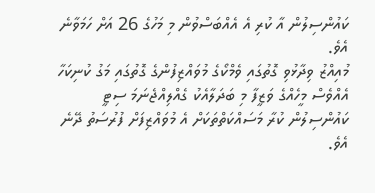ކައުންސިލުން އާ ކުރި އެ އެއްބަސްވުން މި މަހުގެ 26 އަށް ހަމަވާނެ އެވެ.
މުއިއްޒު ވިދާޅުވި ގޮތުގައި ވެމްކޯގެ މުވައްޒިފުންގެ ގޮތުގައި މަގު ކުނިކަހާ އެއްވެސް މީހެއްގެ ވަޒީފާ މި ބަދަލާއެކު ގެއްލިއްޖެނަމަ ސިޓީ ކައުންސިލުން ކުރާ މަސައްކަތްތަކަށް އެ މުވައްޒިފަށް ފުރުސަތު ދޭނެ އެވެ.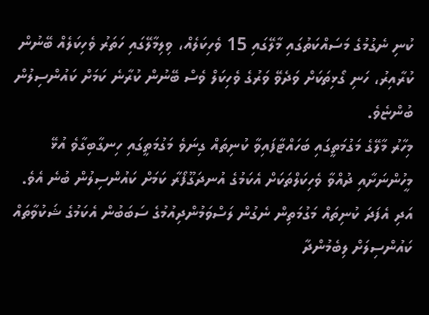ކުނި ނެގުމުގެ މަސައްކަތުގައި މާލޭގައި 15 ވެހިކަލެއް، ވިލިމާލޭގައި ހަތަރު ވެހިކަލެއް ބޭނުން ކުރާއިރު، ހަނި ގޯޅިތަކަށް ވަދެވޭ ވަރުގެ ވެހިކަލް ވެސް ބޭނުން ކުރާނެ ކަމަށް ކައުންސިލުން ބުންޏެވެ.
މިހާރު މާލޭގެ މަގުމަތީގައި ބަހައްޓާފައިވާ ކުނިތައް ގިނަވެ މަގުމަތީގައި ހިނގާބިގާވެ އުޅޭ މީހުންނަށާއި ދުއްވާ ވެހިކަލްތަކަށް އެކަމުގެ އުނދަގޫފޯރާ ކަމަށް ކައުންސިލުން ބުނެ އެވެ. އަދި އެފަދަ ކުނިތައް މަގުމަތިން ނެގުން ލަސްވަމުންދިއުމުގެ ސަބަބުން އެކަމުގެ ޝަކުވާތައް ކައުންސިލަށް ލިބެމުންދާ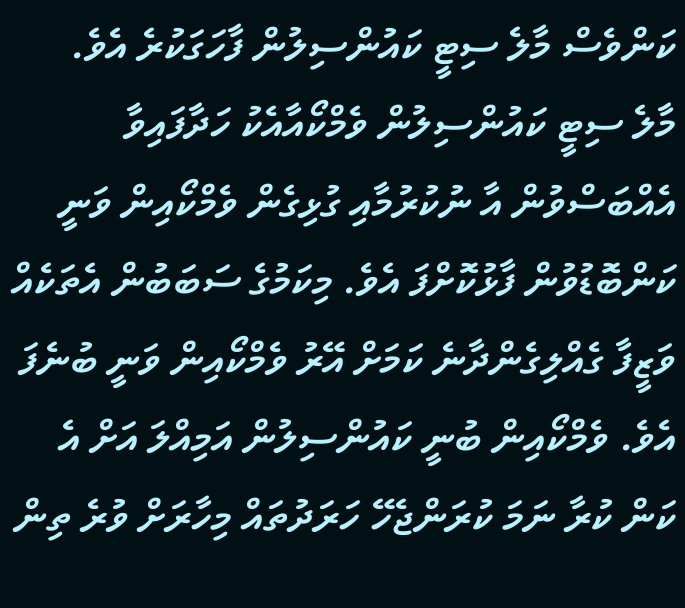ކަންވެސް މާލެ ސިޓީ ކައުންސިލުން ފާހަގަކުރެ އެވެ.
މާލެ ސިޓީ ކައުންސިލުން ވެމްކޯއާއެކު ހަދާފައިވާ އެއްބަސްވުން އާ ނުކުރުމާއި ގުޅިގެން ވެމްކޯއިން ވަނީ ކަންބޮޑުވުން ފާޅުކޮށްފަ އެވެ. މިކަމުގެ ސަބަބުން އެތަކެއް ވަޒީފާ ގެއްލިގެންދާނެ ކަމަށް އޭރު ވެމްކޯއިން ވަނީ ބުނެފަ އެވެ. ވެމްކޯއިން ބުނީ ކައުންސިލުން އަމިއްލަ އަށް އެ ކަން ކުރާ ނަމަ ކުރަންޖެހޭ ހަރަދުތައް މިހާރަށް ވުރެ ތިން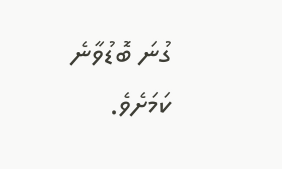ގުނަ ބޮޑުވާނެ ކަމަށެވެ.